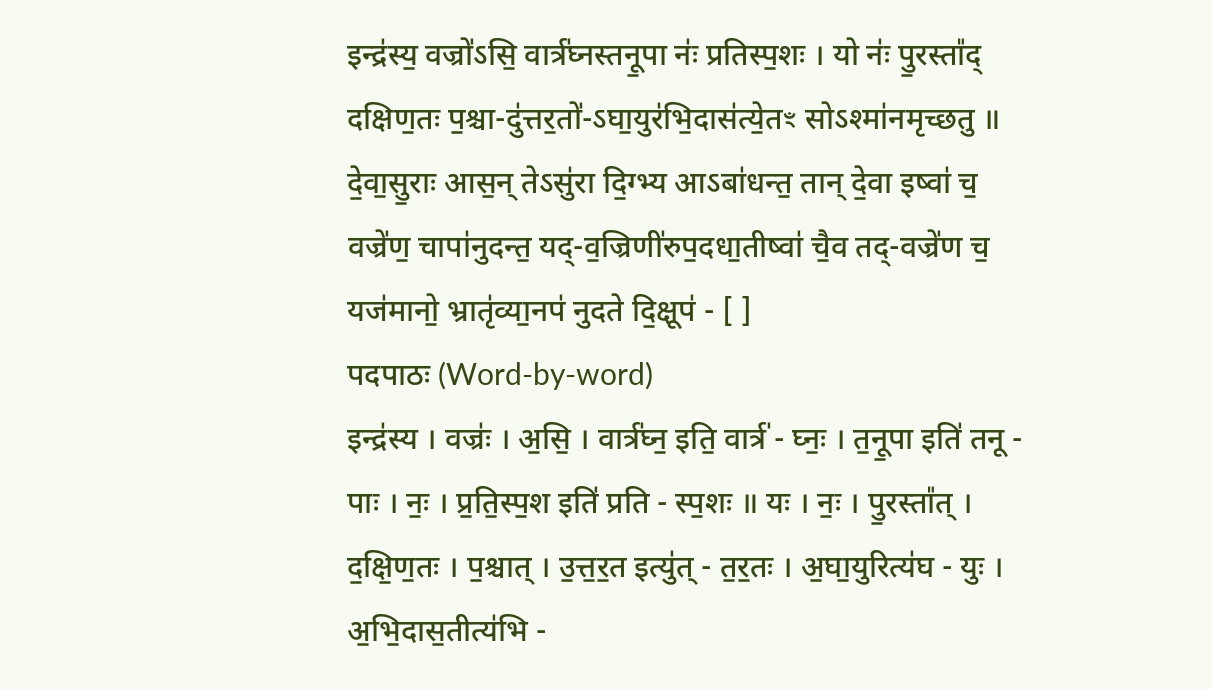इन्द्र॑स्य॒ वज्रो॑ऽसि॒ वार्त्र॑घ्नस्तनू॒पा नः॑ प्रतिस्प॒शः । यो नः॑ पु॒रस्ता᳚द् दक्षिण॒तः प॒श्चा-दु॑त्तर॒तो॑-ऽघा॒युर॑भि॒दास॑त्ये॒तꣳ सोऽश्मा॑नमृच्छतु ॥ दे॒वा॒सु॒राः आस॒न् तेऽसु॑रा दि॒ग्भ्य आऽबा॑धन्त॒ तान् दे॒वा इष्वा॑ च॒ वज्रे॑ण॒ चापा॑नुदन्त॒ यद्-व॒ज्रिणी॑रुप॒दधा॒तीष्वा॑ चै॒व तद्-वज्रे॑ण च॒ यज॑मानो॒ भ्रातृ॑व्या॒नप॑ नुदते दि॒क्षूप॑ - [ ]
पदपाठः (Word-by-word)
इन्द्र॑स्य । वज्रः॑ । अ॒सि॒ । वार्त्र॑घ्न॒ इति॒ वार्त्र॑ - घ्नः॒ । त॒नू॒पा इति॑ तनू - पाः । नः॒ । प्र॒ति॒स्प॒श इति॑ प्रति - स्प॒शः ॥ यः । नः॒ । पु॒रस्ता᳚त् । द॒क्षि॒ण॒तः । प॒श्चात् । उ॒त्त॒र॒त इत्यु॑त् - त॒र॒तः । अ॒घा॒युरित्य॑घ - युः । अ॒भि॒दास॒तीत्य॑भि -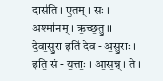दास॑ति । ए॒तम् । सः । अश्मा॑नम् । ऋ॒च्छ॒तु॒ ॥ दे॒वा॒सु॒रा इति॑ देव - अ॒सु॒राः । इति॒ सं - य॒त्ताः॒ । आ॒स॒न्न् । ते ।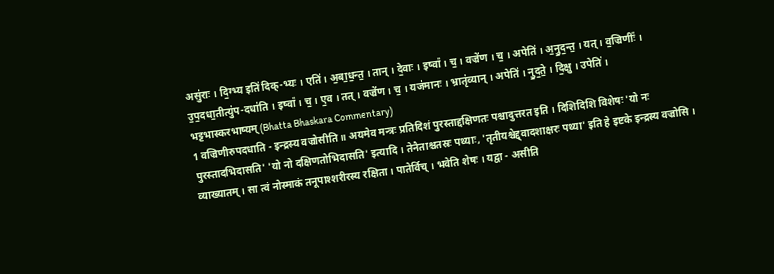असु॑राः । दि॒ग्भ्य इति॑ दिक्-भ्यः । एति॑ । अ॒बा॒ध॒न्त॒ । तान् । दे॒वाः । इष्वा᳚ । च॒ । वज्रे॑ण । च॒ । अपेति॑ । अ॒नु॒द॒न्त॒ । यत् । व॒ज्रिणीः᳚ । उ॒प॒दधा॒तीत्यु॑प-दधा॑ति । इष्वा᳚ । च॒ । ए॒व । तत् । वज्रे॑ण । च॒ । यज॑मानः । भ्रातृ॑व्यान् । अपेति॑ । नु॒द॒ते॒ । दि॒क्षु । उपेति॑ ।
भट्टभास्करभाष्यम् (Bhatta Bhaskara Commentary)
1 वज्रिणीरुपदधाति - इन्द्रस्य वज्रोसीति ॥ अयमेव मन्त्रः प्रतिदिशं पुरस्ताद्दक्षिणतः पश्चादुत्तरत इति । दिशिदिशि विशेषः 'यो नः पुरस्तादभिदासति' 'यो नो दक्षिणतोभिदासति' इत्यादि । तेनैताश्चतस्रः पथ्याः, 'तृतीयश्चेद्द्वादशाक्षरः पथ्या' इति हे इष्टके इन्द्रस्य वज्रोसि । व्याख्यातम् । सा त्वं नोस्माकं तनूपाश्शरीरस्य रक्षिता । पातेर्विच् । भवेति शेषः । यद्वा - असीति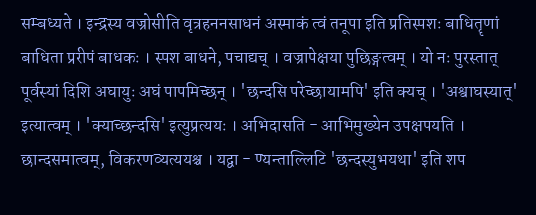सम्बध्यते । इन्द्रस्य वज्रोसीति वृत्रहननसाधनं अस्माकं त्वं तनूपा इति प्रतिस्पशः बाधितॄणां बाधिता प्ररीपं बाधकः । स्पश बाधने, पचाद्यच् । वज्रापेक्षया पुछिङ्गत्वम् । यो नः पुरस्तात् पूर्वस्यां दिशि अघायुः अघं पापमिच्छन् । 'छन्दसि परेच्छायामपि' इति क्यच् । 'अश्वाघस्यात्' इत्यात्वम् । 'क्याच्छन्दसि' इत्युप्रत्ययः । अभिदासति - आभिमुख्येन उपक्षपयति । छान्दसमात्वम्, विकरणव्यत्ययश्च । यद्वा - ण्यन्ताल्लिटि 'छन्दस्युभयथा' इति शप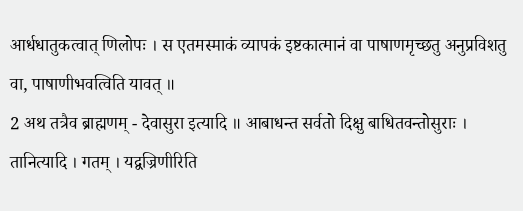आर्धधातुकत्वात् णिलोपः । स एतमस्माकं व्यापकं इष्टकात्मानं वा पाषाणमृच्छतु अनुप्रविशतु वा, पाषाणीभवत्विति यावत् ॥
2 अथ तत्रैव ब्राह्मणम् - देवासुरा इत्यादि ॥ आबाधन्त सर्वतो दिक्षु बाधितवन्तोसुराः । तानित्यादि । गतम् । यद्वज्रिणीरिति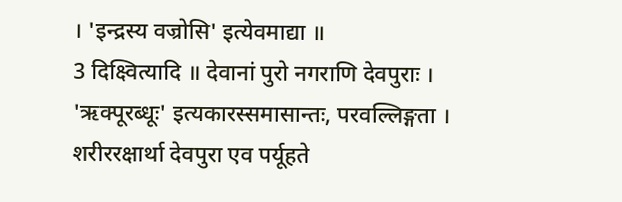। 'इन्द्रस्य वज्रोसि' इत्येवमाद्या ॥
3 दिक्ष्वित्यादि ॥ देवानां पुरो नगराणि देवपुराः । 'ऋक्पूरब्धूः' इत्यकारस्समासान्तः, परवल्लिङ्गता । शरीररक्षार्था देवपुरा एव पर्यूहते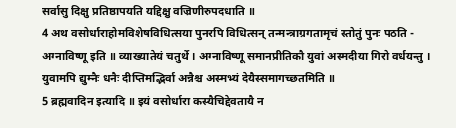सर्वासु दिक्षु प्रतिष्ठापयति यद्दिक्षु वज्रिणीरुपदधाति ॥
4 अथ वसोर्धाराहोमविशेषविधित्सया पुनरपि विधित्सन् तन्मन्त्राग्रगतामृचं स्तोतुं पुनः पठति - अग्नाविष्णू इति ॥ व्याख्यातेयं चतुर्थे । अग्नाविष्णू समानप्रीतिकौ युवां अस्मदीया गिरो वर्धयन्तु । युवामपि द्युम्नैः धनैः दीप्तिमद्भिर्वा अन्नैश्च अस्मभ्यं देयैस्समागच्छतमिति ॥
5 ब्रह्मवादिन इत्यादि ॥ इयं वसोर्धारा कस्यैचिद्देवतायै न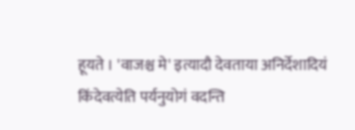हूयते । 'वाजश्च मे' इत्यादौ देवताया अनिर्देशादियं किंदेवत्येति पर्यनुयोगं वदन्ति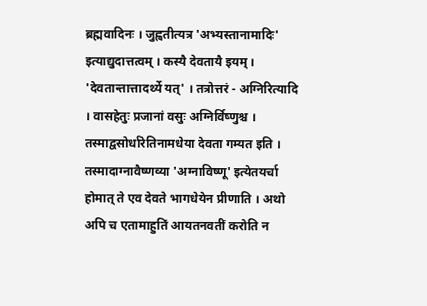ब्रह्मवादिनः । जुह्वतीत्यत्र 'अभ्यस्तानामादिः' इत्याद्युदात्तत्वम् । कस्यै देवतायै इयम् । 'देवतान्तात्तादर्थ्ये यत्' । तत्रोत्तरं - अग्निरित्यादि । वासहेतुः प्रजानां वसुः अग्निर्विष्णुश्च । तस्माद्वसोर्धारेतिनामधेया देवता गम्यत इति । तस्मादाग्नावैष्णव्या 'अग्नाविष्णू' इत्येतयर्चा होमात् ते एव देवते भागधेयेन प्रीणाति । अथो अपि च एतामाहुतिं आयतनवतीं करोति न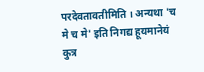परदेवतावतीमिति । अन्यथा 'च मे च मे' इति निगद्य हूयमानेयं कुत्र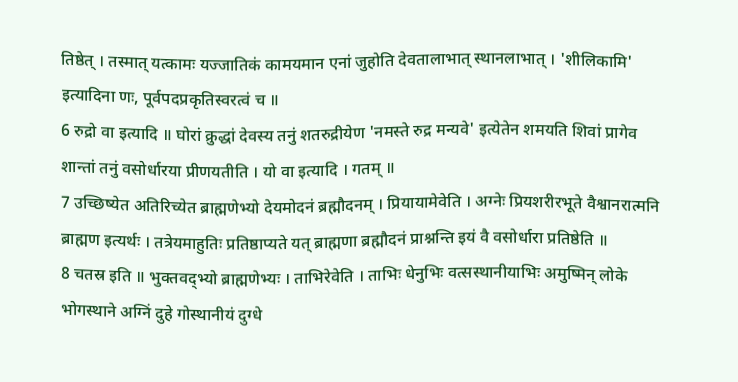तिष्ठेत् । तस्मात् यत्कामः यज्जातिकं कामयमान एनां जुहोति देवतालाभात् स्थानलाभात् । 'शीलिकामि' इत्यादिना णः, पूर्वपदप्रकृतिस्वरत्वं च ॥
6 रुद्रो वा इत्यादि ॥ घोरां क्रुद्धां देवस्य तनुं शतरुद्रीयेण 'नमस्ते रुद्र मन्यवे' इत्येतेन शमयति शिवां प्रागेव शान्तां तनुं वसोर्धारया प्रीणयतीति । यो वा इत्यादि । गतम् ॥
7 उच्छिष्येत अतिरिच्येत ब्राह्मणेभ्यो देयमोदनं ब्रह्मौदनम् । प्रियायामेवेति । अग्नेः प्रियशरीरभूते वैश्वानरात्मनि ब्राह्मण इत्यर्थः । तत्रेयमाहुतिः प्रतिष्ठाप्यते यत् ब्राह्मणा ब्रह्मौदनं प्राश्नन्ति इयं वै वसोर्धारा प्रतिष्ठेति ॥
8 चतस्र इति ॥ भुक्तवद्भ्यो ब्राह्मणेभ्यः । ताभिरेवेति । ताभिः धेनुभिः वत्सस्थानीयाभिः अमुष्मिन् लोके भोगस्थाने अग्निं दुहे गोस्थानीयं दुग्धे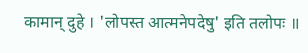कामान् दुहे । 'लोपस्त आत्मनेपदेषु' इति तलोपः ॥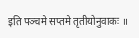इति पञ्चमे सप्तमे तृतीयोनुवाकः ॥